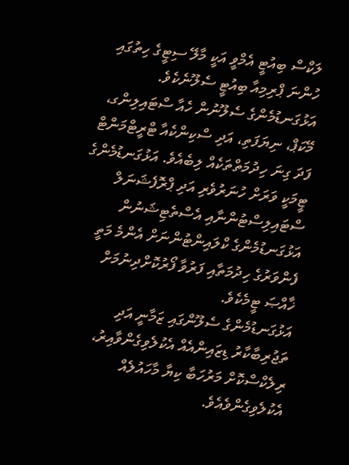ލަކްސް ބިއުޓީ އެމްވީ އަކީ މާލޭ ސިޓީގެ ހިތުގައި ހުންނަ ޕްރިމިއާ ބިއުޓީ ސެލޫނެކެވެ. އަޅުގަނޑުމެންގެ ސެލޫނުން ހެއާ ސްޓައިލިންގ، މޭކަޕް، ނިޔަފަތި، އަދި ސްކިންކެއާ ޓްރީޓްމަންޓް ފަދަ ގިނަ ހިދުމަތްތަކެއް ލިބެއެވެ. އަޅުގަނޑުމެންގެ ޓީމަކީ ވަރަށް ހުނަރުވެރި އަދި ޕްރޮފެޝަނަލް ސްޓައިލިސްޓުންނާއި އެސްތެޓިޝަނުން އަޅުގަނޑުމެންގެ ކްލައިންޓުންނަށް އެންމެ މަތީ ފެންވަރުގެ ހިދުމަތާއި ފަރުވާ ފޯރުކޮށްދިނުމަށް ޚާއްޞަ ޓީމެކެވެ.
އަޅުގަނޑުމެންގެ ސެލޫންގައި ޒަމާނީ އަދި ތަޖުރިބާކާރު ޑިޒައިންއެއް އެކުލެވިގެންވާއިރު، ރިލެކްސްކޮށް މަރުހަބާ ކިޔާ މާހައުލެއް އެކުލެވިގެންވެއެވެ.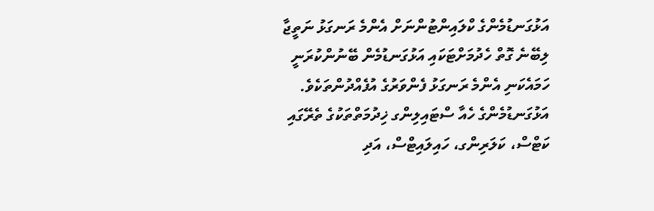އަޅުގަނޑުމެންގެ ކްލައިންޓުންނަށް އެންމެ ރަނގަޅު ނަތީޖާ ލިބޭނެ ގޮތް ހެދުމަށްޓަކައި އަޅުގަނޑުމެން ބޭނުންކުރަނީ ހަމައެކަނި އެންމެ ރަނގަޅު ފެންވަރުގެ އުފެއްދުންތަކެވެ. އަޅުގަނޑުމެންގެ ހެއާ ސްޓައިލިންގ ޚިދުމަތްތަކުގެ ތެރޭގައި ކަޓްސް، ކަލަރިންގ، ހައިލައިޓްސް، އަދި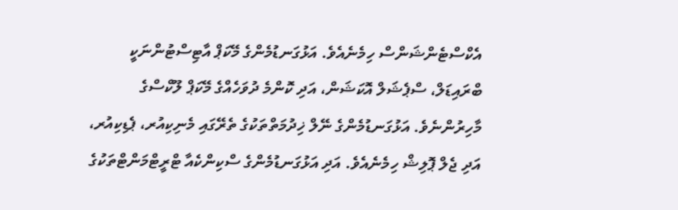އެކްސްޓެންޝަންސް ހިމެނެއެވެ. އަޅުގަނޑުމެންގެ މޭކަޕް އާޓިސްޓުންނަކީ ބްރައިޑަލް، ސްޕެޝަލް އޮކަޝަން، އަދި ކޮންމެ ދުވަހެއްގެ މޭކަޕް ލޫކްސްގެ މާހިރުންނެވެ. އަޅުގަނޑުމެންގެ ނޭލް ޚިދުމަތްތަކުގެ ތެރޭގައި މެނިކިއުރ، ޕެޑިކިއުރ، އަދި ޖެލް ޕޮލިޝް ހިމެނެއެވެ. އަދި އަޅުގަނޑުމެންގެ ސްކިންކެއާ ޓްރީޓްމަންޓްތަކުގެ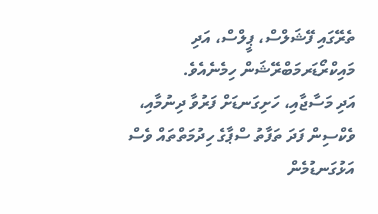ތެރޭގައި ފޭޝަލްސް، ޕީލްސް، އަދި މައިކްރޯޑަރމަބްރޭޝަން ހިމެނެއެވެ.
އަދި މަސާޖާއި، ހަށިގަނޑަށް ފަރުވާ ދިނުމާއި، ވެކްސިން ފަދަ ތަފާތު ސްޕާގެ ހިދުމަތްތައް ވެސް އަޅުގަނޑުމެން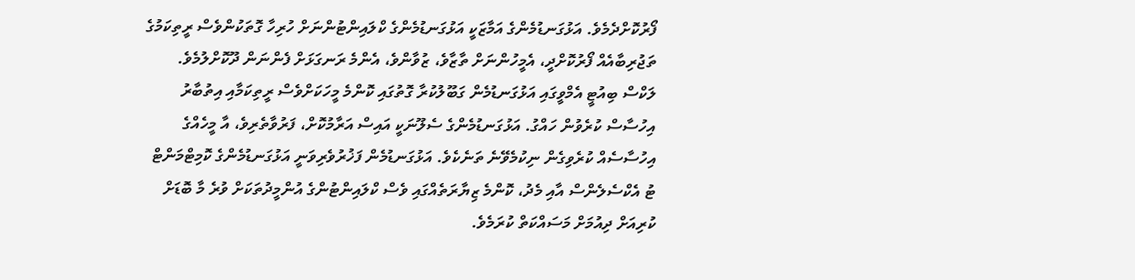ފޯރުކޮށްދެމެވެ. އަޅުގަނޑުމެންގެ އަމާޒަކީ އަޅުގަނޑުމެންގެ ކްލައިންޓުންނަށް ހުރިހާ ގޮތަކުންވެސް ރީތިކަމުގެ ތަޖުރިބާއެއް ފޯރުކޮށްދީ، އެމީހުންނަށް ތާޒާވެ، ޒުވާންވެ، އެންމެ ރަނގަޅަށް ފެންނަން ދޫކޮށްލުމެވެ.
ލަކްސް ބިއުޓީ އެމްވީގައި އަޅުގަނޑުމެން ގަބޫލުކުރާ ގޮތުގައި ކޮންމެ މީހަކަށްވެސް ރީތިކަމާއި އިތުބާރު އިހުސާސް ކުރެވުން ހައްގު. އަޅުގަނޑުމެންގެ ސެލޫނަކީ އައިސް އަރާމުކޮށް، ފަރުވާތެރިވެ، އާ މީހެއްގެ އިހުސާސެއް ކުރެވިގެން ނިކުމެވޭނެ ތަނެކެވެ. އަޅުގަނޑުމެން ފަޚުރުވެރިވަނީ އަޅުގަނޑުމެންގެ ކޮމިޓްމަންޓް ޓު އެކްސެލެންސް އާއި މެދު، ކޮންމެ ޒިޔާރަތެއްގައި ވެސް ކްލައިންޓުންގެ އުންމީދުތަކަށް ވުރެ މާ ބޮޑަށް ކުރިއަށް ދިއުމަށް މަސައްކަތް ކުރަމެވެ.